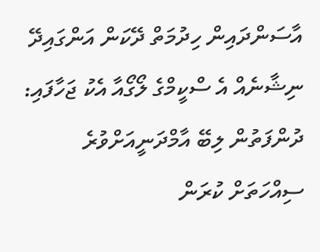އާސަންދައިން ހިދުމަތް ދޭކަން އަންގައިދޭ ނިޝާނެއް އެ ސްކީމްގެ ލޯގޯއާ އެކު ޖަހާފައި: ދުންފަތުން ލިބޭ އާމްދަނީއަށްވުރެ ސިއްހަތަށް ކުރަން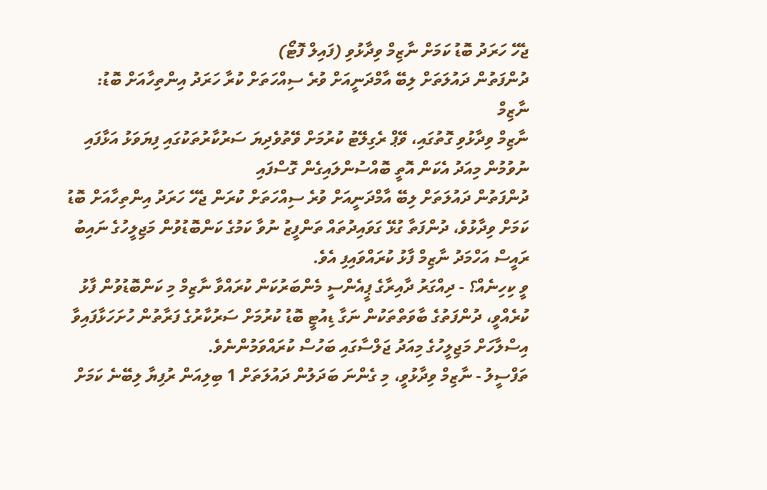ޖެހޭ ހަރަދު ބޮޑު ކަމަށް ނާޒިމް ވިދާޅުވި (ފައިލް ފޮޓޯ)
ދުންފަތުން ދައުލަތަށް ލިބޭ އާމްދަނީއަށް ވުރެ ސިއްހަތަށް ކުރާ ހަރަދު އިންތިހާއަށް ބޮޑު: ނާޒިމް
ނާޒިމް ވިދާޅުވި ގޮތުގައި، ވޭޕް ރެގިލޭޓު ކުރުމަށް ވޭތުވެދިޔަ ސަރުކާރުތަކުގައި ފިޔަވަޅު އަޅާފައި ނުވުމުން މިއަދު އެކަން އޮތީ ބޮއްސުންލައިގެން ގޮސްފައި
ދުންފަތުން ދައުލަތަށް ލިބޭ އާމްދަނީއަށް ވުރެ ސިއްހަތަށް ކުރަން ޖެހޭ ހަރަދު އިންތިހާއަށް ބޮޑު ކަމަށް ވިދާޅުވެ، ދުންފަތާ ގުޅޭ ގަވައިދުތައް ތަންފީޒު ނުވާ ކަމުގެ ކަންބޮޑުވުން މަޖިލީހުގެ ނައިބު ރައީސް އަހްމަދު ނާޒިމް ފާޅު ކުރައްވައިފި އެވެ.
ވީ ކިހިނެއް؟ - ދިއްގަރު ދާއިރާގެ ޕީއެންސީ މެންބަރުކަން ކުރައްވާ ނާޒިމް މި ކަންބޮޑުވުން ފާޅު ކުރެއްވީ، ދުންފަތުގެ ބާވަތްތަކުން ނަގާ ޑިއުޓީ ބޮޑު ކުރުމަށް ސަރުކާރުގެ ފަރާތުން ހުށަހަޅާފައިވާ އިސްލާހަށް މަޖިލީހުގެ މިއަދު ޖަލްސާގައި ބަހުސް ކުރައްވަމުންނެވެ.
ތަފްސީލު - ނާޒިމް ވިދާޅުވީ، މި ގެންނަ ބަދަލުން ދައުލަތަށް 1 ބިލިއަން ރުފިޔާ ލިބޭނެ ކަމަށް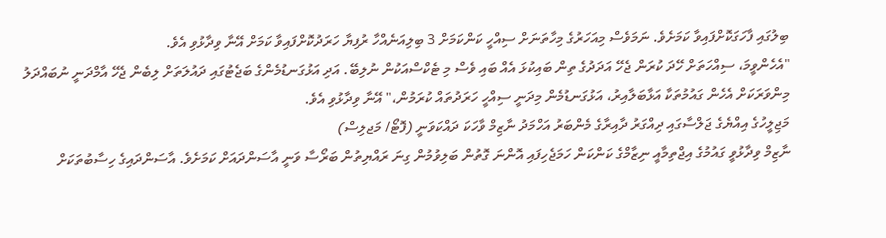ބިލުގައި ފާހަގަކޮށްފައިވާ ކަމަށެވެ. ނަމަވެސް މިއަހަރުގެ މިހާތަނަށް ސިއްހީ ކަންކަމަށް 3 ބިލިއަނެއްހާ ރުފިޔާ ހަރަދުކޮށްފައިވާ ކަމަށް އޭނާ ވިދާޅުވި އެވެ.
"އެހެންވީމަ، ސިއްހަތަށް ހޭދަ ކުރަން ޖެހޭ އަދަދުގެ ތިން ބައިކުޅަ އެއް ބައި ވެސް މި ޓެކްސްއަކުން ނުލިބޭ. އަދި އަޅުގަނޑުމެންގެ ބަޖެޓުގައި ދައުލަތަށް ލިބެން ޖެހޭ އާމްދަނީ ނުބައްދަލު މިންވަރަކަށް އެހެން ގައުމުތަކާ އަޅާބަލާއިރު، އަޅުގަނޑުމެން މިދަނީ ސިއްހީ ހަރަދުތައް ކުރަމުން،" އޭނާ ވިދާޅުވި އެވެ.
މަޖިލީހުގެ އިއްޔެގެ ޖަލްސާގައި ދިއްގަރު ދާއިރާގެ މެންބަރު އަހްމަދު ނާޒިމް ވާހަކަ ދައްކަވަނީ (ފޮޓޯ/ މަޖލިސް)
ނާޒިމް ވިދާޅުވީ ގައުމުގެ އިޖްތިމާއީ ނިޒާމްގެ ކަންކަން ހަމަޖެހިފައި އޮންނަ ގޮތުން ބަލިވުމުން ގިނަ ރައްޔިތުން ބަރޯސާ ވަނީ އާސަންދައަށް ކަމަށެވެ. އާސަންދައިގެ ހިސާބުތަކަށް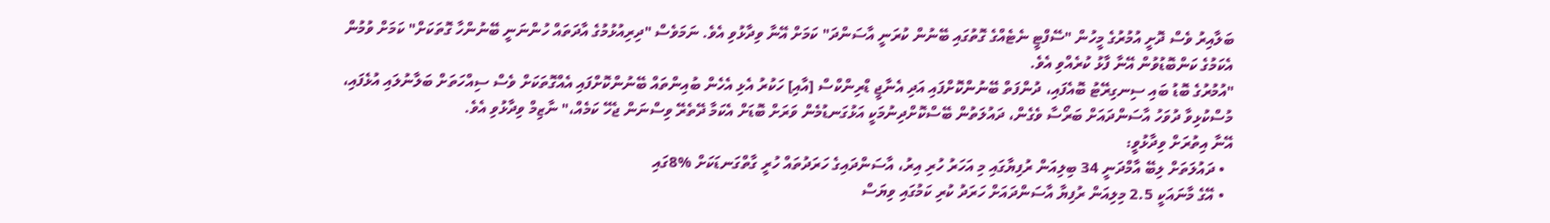ބަލާއިރު ވެސް ދޮށީ އުމުރުގެ މީހުން "ސޭފްޓީ ނެޓެއްގެ ގޮތުގައި ބޭނުން ކުރަނީ އާސަންދަ" ކަމަށް އޭނާ ވިދާޅުވި އެވެ. ނަމަވެސް "ދިރިއުޅުމުގެ އާދަތައް ހުންނަނީ ބޭނުންހާ ގޮތަކަށް" ކަމަށް ވުމުން އެކަމުގެ ކަންބޮޑުވުން އޭނާ ފާޅު ކުރެއްވި އެވެ.
"އުމުރުގެ ބޮޑު ބައި ސިނގިރޭޓު ބޮއެފައި، ދުންފަތް ބޭނުންކޮށްފައި އަދި އެނާޖީ ޑްރިންކްސް [އާއި] ހަކުރު އެޅި އެހެން ބުއިންތައް ބޭނުންކޮށްފައި އެއްގޮތަކަށް ވެސް ސިއްހަތަށް ބަލާނުލައި އުޅެފައި، މުސްކުޅިވާ ދުވަހު އާސަންދައަށް ބަރޯސާ ވެގެން، ދައުލަތުން ބޭސްކޮށްދިނުމަކީ އަޅުގަނޑުމެން ވަރަށް ބޮޑަށް އެކަމާ ދޭތެރޭ ވިސްނަން ޖެހޭ ކަމެއް،" ނާޒިމް ވިދާޅުވި އެވެ.
އޭނާ އިތުރަށް ވިދާޅުވީ:
  • ދައުލަތަށް ލިބޭ އާމްދަނީ 34 ބިލިއަން ރުފިޔާގައި މި އަހަރު ހުރި އިރު، އާސަންދައިގެ ހަރަދުތައް ހުރީ ގާތްގަނޑަކަށް %8ގައި
  • އޭގެ މާނައަކީ 2.5 މިލިއަން ރުފިޔާ އާސަންދައަށް ހަރަދު ކުރި ކަމުގައި ވިޔަސް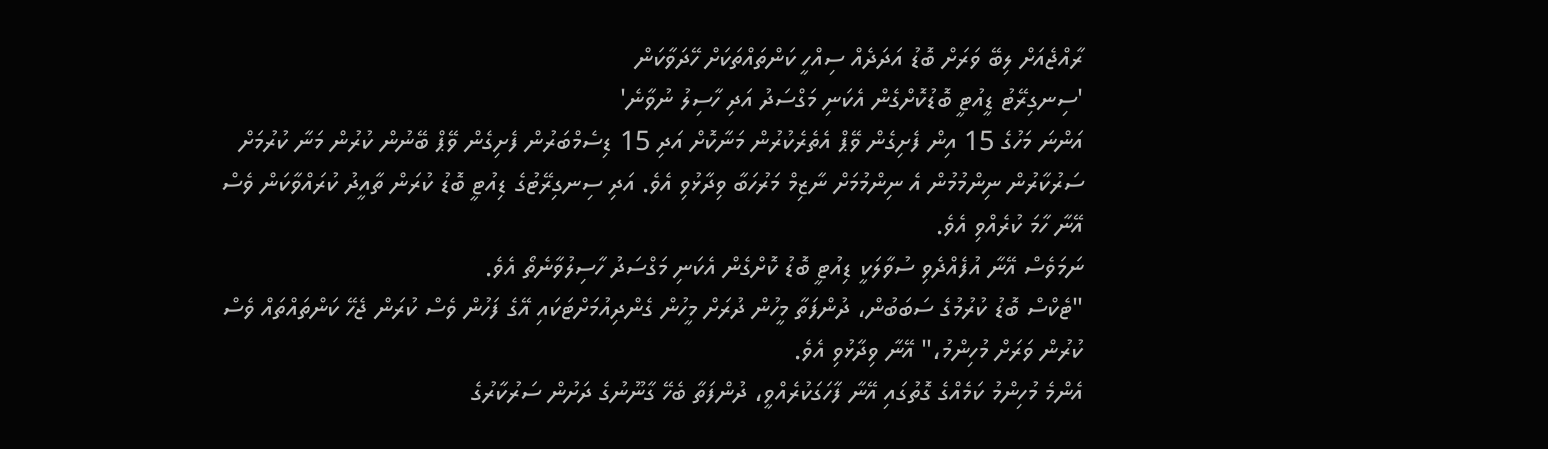ރާއްޖެއަށް ލިބޭ ވަރަށް ބޮޑު އަދަދެއް ސިއްހީ ކަންތައްތަކަށް ހޭދަވާކަން
'ސިނގިރޭޓު ޑީއުޓީ ބޮޑުކޮށްގެން އެކަނި މަގްސަދު އަދި ހާސިލު ނުވާނެ'
އަންނަ މަހުގެ 15 އިން ފެށިގެން ވޭޕް އެތެރެކުރުން މަނާކޮށް އަދި 15 ޑިސެމްބަރުން ފެށިގެން ވޭޕް ބޭނުން ކުރުން މަނާ ކުރުމަށް ސަރުކާރުން ނިންމުމުން އެ ނިންމުމަށް ނާޒިމް މަރުހަބާ ވިދާޅުވި އެވެ. އަދި ސިނގިރޭޓުގެ ޑިއުޓީ ބޮޑު ކުރަން ތާއީދު ކުރައްވާކަން ވެސް އޭނާ ހާމަ ކުރެއްވި އެވެ.
ނަމަވެސް އޭނާ އުފެއްދެވި ސުވާލަކީ ޑިއުޓީ ބޮޑު ކޮށްގެން އެކަނި މަގްސަދު ހާސިލުވާނެތޯ އެވެ.
"ޓެކްސް ބޮޑު ކުރުމުގެ ސަބަބުން، ދުންފަތާ މީހުން ދުރަށް މީހުން ގެންދިއުމަށްޓަކައި އޭގެ ފަހުން ވެސް ކުރަން ޖެހޭ ކަންތައްތައް ވެސް ކުރުން ވަރަށް މުހިންމު،" އޭނާ ވިދާޅުވި އެވެ.
އެންމެ މުހިންމު ކަމެއްގެ ގޮތުގައި އޭނާ ފާހަގަކުރެއްވީ، ދުންފަތާ ބެހޭ ގާނޫނުގެ ދަށުން ސަރުކާރުގެ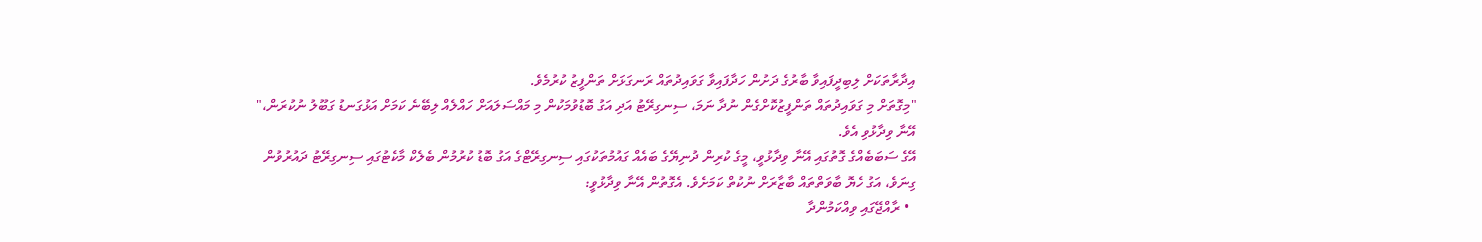އިދާރާތަކަށް ލިބިދީފައިވާ ބާރުގެ ދަށުން ހަދާފައިވާ ގަވައިދުތައް ރަނގަޅަށް ތަންފީޒު ކުރުމެވެ.
"މިގޮތަށް މި ގަވައިދުތައް ތަންފީޒުކޮށްގެން ނުދާ ނަމަ، ސިނގިރޭޓު އަދި އަގު ބޮޑުވުމަކުން މި މައްސަލައަށް ހައްލެއް ލިބޭނެ ކަމަށް އަޅުގަނޑު ގަބޫލު ނުކުރަން،" އޭނާ ވިދާޅުވި އެވެ.
އޭގެ ސަބަބެއްގެ ގޮތުގައި އޭނާ ވިދާޅުވީ، މީގެ ކުރިން ދުނިޔޭގެ ބައެއް ގައުމުތަކުގައި ސިނގިރޭޓްގެ އަގު ބޮޑު ކުރުމުން ބެލެކް މާކެޓުގައި ސިނގިރޭޓު ދައުރުވުން ގިނަވެ، އަގު ހެޔޮ ބާވަތްތައް ބާޒާރަށް ނުކުތް ކަމަށެވެ. އެގޮތުން އޭނާ ވިދާޅުވީ:
  • ރާއްޖޭގައި ވިއްކަމުންދާ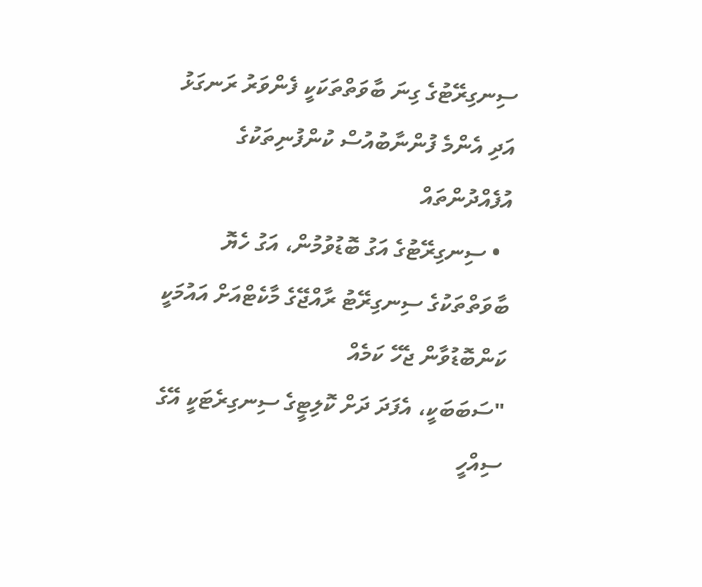ސިނގިރޭޓުގެ ގިނަ ބާވަތްތަކަކީ ފެންވަރު ރަނގަޅު އަދި އެންމެ ފުންނާބުއުސް ކުންފުނިތަކުގެ އުފެއްދުންތައް
  • ސިނގިރޭޓުގެ އަގު ބޮޑުވުމުން، އަގު ހެޔޮ ބާވަތްތަކުގެ ސިނގިރޭޓު ރާއްޖޭގެ މާކެޓްއަށް އައުމަކީ ކަންބޮޑުވާން ޖެހޭ ކަމެއް
"ސަބަބަކީ، އެފަދަ ދަށް ކޮލިޓީގެ ސިނގިރެޓަކީ އޭގެ ސިއްހީ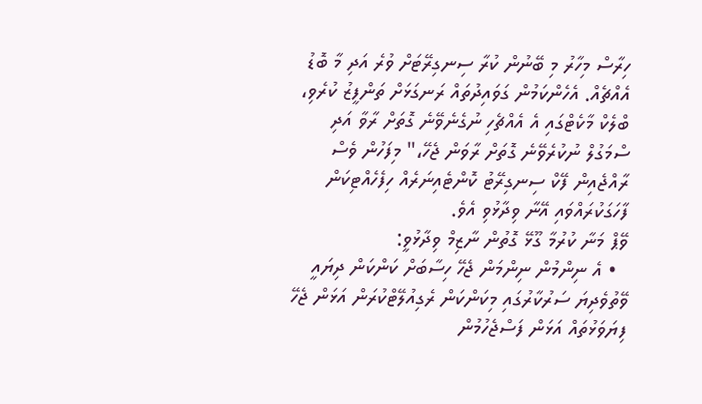ހިރާސް މިހާރު މި ބޭނުން ކުރާ ސިނގިރޭޓަށް ވުރެ އަދި މާ ބޮޑު އެއްޗެއް. އެހެންކަމުން ގަވައިދުތައް ރަނގަޅަށް ތަންފީޒު ކުރެވި، ބްލެކް މާކެޓްގައި އެ އެއްޗެހި ނުގެނެވޭނެ ގޮތަށް ރާވާ އަދި ސްމަގުލް ނުކުރެވޭނެ ގޮތަށް ރާވަން ޖެހޭ،" މިފަހުން ވެސް ރާއްޖެއިން ފޭކް ސިނގިރޭޓު ކޮންޓެއިނަރެއް ހިފެހެއްޓިކަން ފާހަގަކުރައްވައި އޭނާ ވިދާޅުވި އެވެ.
ވޭޕް މަނާ ކުރުމާ ގޫޅޭ ގޮތުން ނާޒިމް ވިދާޅުވީ:
  • އެ ނިންމުން ނިންމަން ޖެހޭ ހިސާބަށް ކަންކަން ދިޔައީ ވޭތުވެދިޔަ ސަރުކާރުގައި މިކަންކަން ރެގިއުލޭޓްކުރަން އަޅަން ޖެހޭ ފިޔަވަޅުތައް އަޅަން ފަސްޖެހުމުން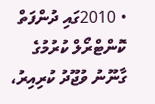• 2010ގައި ދުންފަތް ކޮންޓްރޯލް ކުރުމުގެ ގާނޫނު ވުޖޫދު ކުރިއިރު،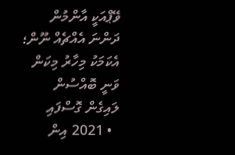ވޭޕްއަކީ އާންމުން ދަންނަ އެއްޗެއް ނޫން؛ އެކަމަކު މިހާރު މިކަން ވަނީ ބޮއްސުން ލައިގެން ގޮސްފައި
  • 2021 އިން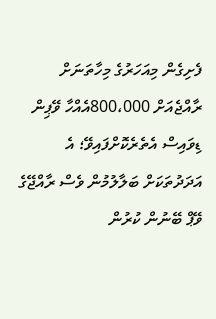ފެށިގެން މިއަހަރުގެ މިހާތަނަށް ރާއްޖެއަށް 800،000އެއްހާ ވޭޕިން ޑިވައިސް އެތެރެކޮށްފައިވޭ؛ އެ އަދަދުތަކަށް ބަލާލުމުން ވެސް ރާއްޖޭގެ ވޭޕް ބޭނުން ކުރުން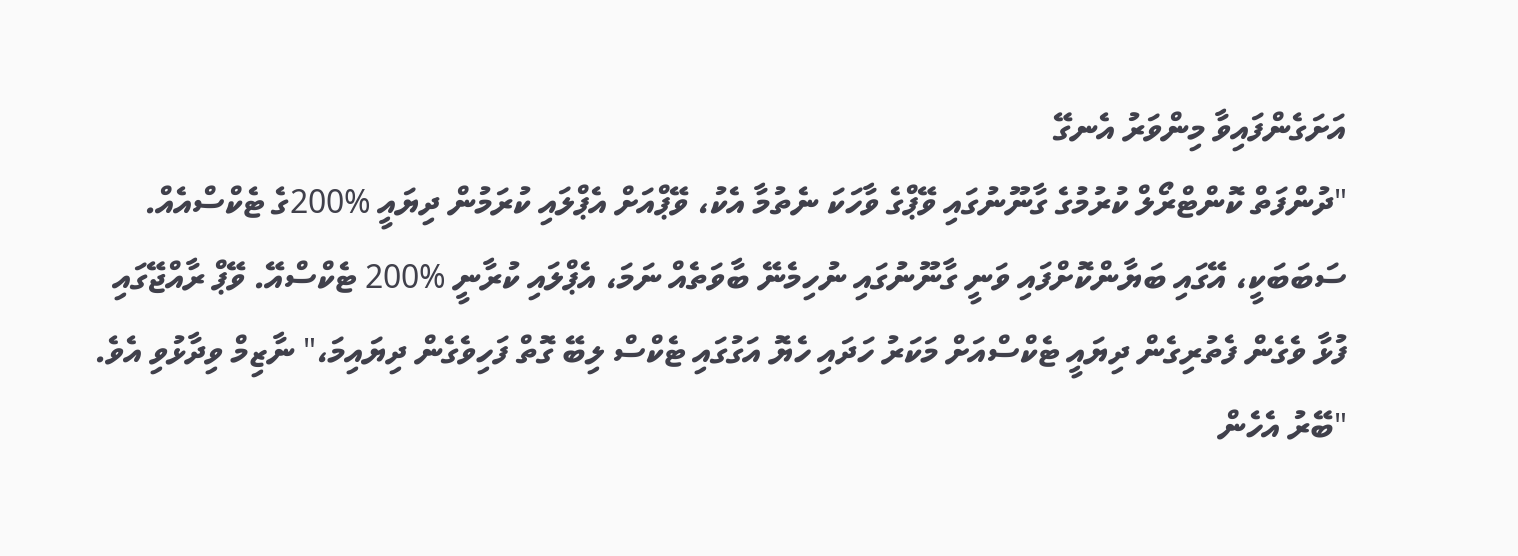އަށަގެންފައިވާ މިންވަރު އެނގޭ
"ދުންފަތް ކޮންޓްރޯލް ކުރުމުގެ ގާނޫނުގައި ވޭޕްގެ ވާހަކަ ނެތުމާ އެކު، ވޭޕްއަށް އެޕްލައި ކުރަމުން ދިޔައީ %200ގެ ޓެކްސްއެއް. ސަބަބަކީ، އޭގައި ބަޔާންކޮށްފައި ވަނީ ގާނޫނުގައި ނުހިމެނޭ ބާވަތެއް ނަމަ، އެޕްލައި ކުރާނީ %200 ޓެކްސްއޭ. ވޭޕް ރާއްޖޭގައި ފުޅާ ވެގެން ފެތުރިގެން ދިޔައީ ޓެކްސްއަށް މަކަރު ހަދައި ހެޔޮ އަގުގައި ޓެކްސް ލިބޭ ގޮތް ފަހިވެގެން ދިޔައިމަ،" ނާޒިމް ވިދާޅުވި އެވެ.
"ބޭރު އެހެން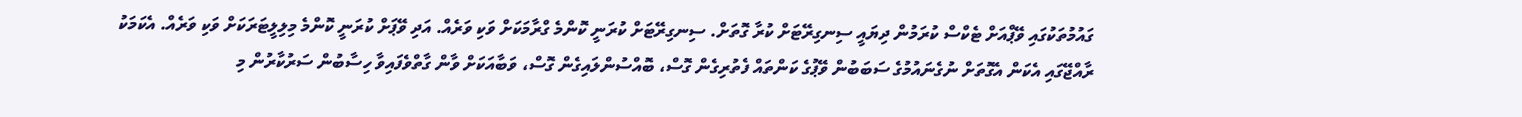ގައުމުތަކުގައި ވޭޕްއަށް ޓެކްސް ކުރަމުން ދިޔައީ ސިނގިރޭޓަށް ކުރާ ގޮތަށް. ސިނގިރޭޓަށް ކުރަނީ ކޮންމެ ގްރާމަކަށް ވަކި ވަރެއް. އަދި ވޭޕަށް ކުރަނީ ކޮންމެ މިލިލީޓަރަކަށް ވަކި ވަރެއް. އެކަމަކު ރާއްޖޭގައި އެކަން އެގޮތަށް ނުގެނައުމުގެ ސަބަބުން ވޭޕުގެ ކަންތައް ފެތުރިގެން ގޮސް، ބޮއްސުންލައިގެން ގޮސް، ވަބާއަކަށް ވާން ގާތްވެފައިވާ ހިސާބުން ސަރުކާރުން މި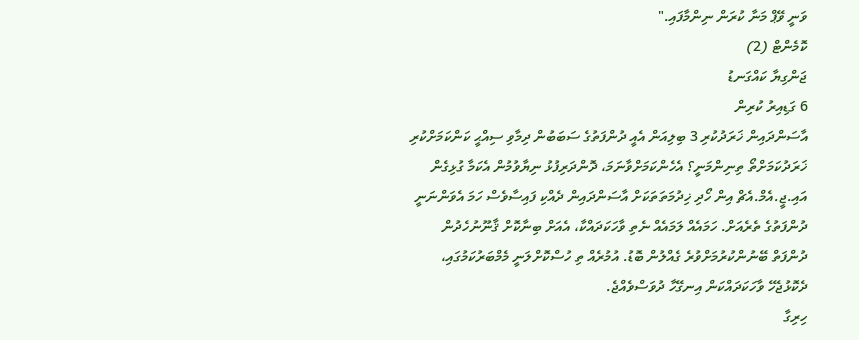ވަނީ ވޭޕް މަނާ ކުރަން ނިންމާފައި."
ކޮމެންޓް (2)
ޖަންގިޔާ ކައްގަނޑު
6 ގަޑިއިރު ކުރިން
އާސަންދައިން ޚަރަދުކުރި 3 ބިލިއަން އެއީ ދުންފަތުގެ ސަބަބުން ދިމާވި ސިއްޙީ ކަންކަމަށްކުރި ޚަރަދުކަމަށްތޯ ތިނިންމަނީ؟ އެހެންކަމަށްވާނަމަ، ދޮންދަރިފުޅު ނިޔާވުމުން އެކަމާ ގުޅިގެން އައި.ޖީ.އެމް.އެޗް އިން ހޯދި ޚިދުމަތަތަކަށް އާސަންދައިން ދެއްކި ފައިސާވެސް ހަމަ އެވަންނަނީ ދުންފަތުގެ ތެރެއަށް. ހަމައެއް ލަމައެއް ނެތި ވާހަކަދައްކާ، އެއަށް ބިނާކޮށް ޤާނޫނުހެދުން ދުންފަތް ބޭނުންކުރުމަށްވުރެ ގެއްލުން ބޮޑު. އުމުރެއް ތި ހުސްކޮށްލަނީ މެމްބަރުކަމުގައި، ދެކޮޅުޖެހޭ ވާހަކަދައްކަން އިނގޭހާ ދުވަސްވެއްޖެ.
ހިރިގާ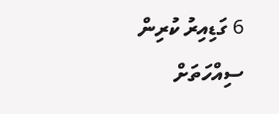6 ގަޑިއިރު ކުރިން
ސިއްހަތަށް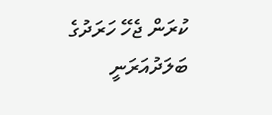ކުރަން ޖެހޭ ހަރަދުގެ ބަލަދުއަރަނީ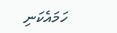ހަމައެކަނި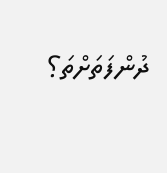ދުންފަތަށްތަ؟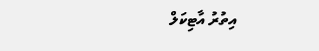އިތުރު އާޓިކަލް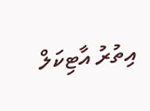އިތުރު އާޓިކަލް